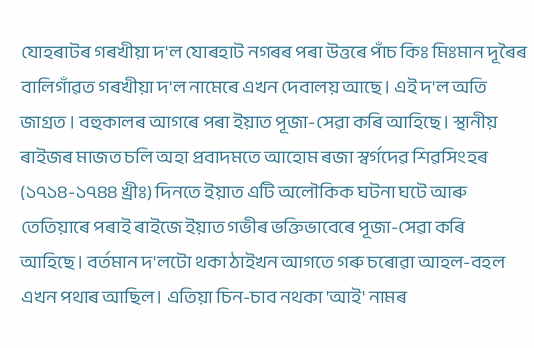যোহৰাটৰ গৰখীয়া দ'ল যোৰহাট নগৰৰ পৰা উত্তৰে পাঁচ কিঃ মিঃমান দূৰৈৰ বালিগাঁৱত গৰখীয়া দ'ল নামেৰে এখন দেবালয় আছে। এই দ'ল অতি জাগ্রত । বহুকালৰ আগৰে পৰা ইয়াত পূজা-সেৱা কৰি আহিছে। স্থানীয় ৰাইজৰ মাজত চলি অহা প্রবাদমতে আহোম ৰজা স্বৰ্গদেৱ শিৱসিংহৰ (১৭১৪-১৭৪৪ খ্রীঃ) দিনতে ইয়াত এটি অলৌকিক ঘটনা ঘটে আৰু তেতিয়াৰে পৰাই ৰাইজে ইয়াত গভীৰ ভক্তিভাবেৰে পূজা-সেৱা কৰি আহিছে। বর্তমান দ'লটো থকা ঠাইখন আগতে গৰু চৰোৱা আহল-বহল এখন পথাৰ আছিল। এতিয়া চিন-চাব নথকা 'আই' নামৰ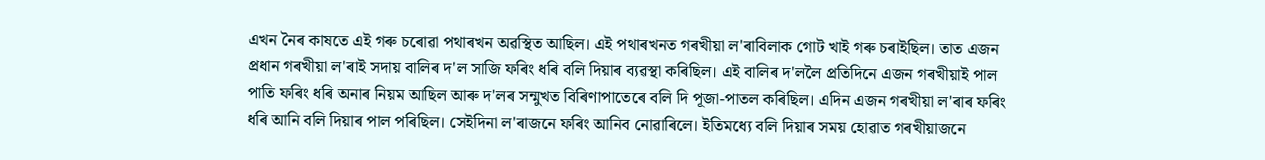এখন নৈৰ কাষতে এই গৰু চৰোৱা পথাৰখন অৱস্থিত আছিল। এই পথাৰখনত গৰখীয়া ল'ৰাবিলাক গোট খাই গৰু চৰাইছিল। তাত এজন প্ৰধান গৰখীয়া ল'ৰাই সদায় বালিৰ দ'ল সাজি ফৰিং ধৰি বলি দিয়াৰ ব্যৱস্থা কৰিছিল। এই বালিৰ দ'ললৈ প্ৰতিদিনে এজন গৰখীয়াই পাল পাতি ফৰিং ধৰি অনাৰ নিয়ম আছিল আৰু দ'লৰ সন্মুখত বিৰিণাপাতেৰে বলি দি পূজা-পাতল কৰিছিল। এদিন এজন গৰখীয়া ল'ৰাৰ ফৰিং ধৰি আনি বলি দিয়াৰ পাল পৰিছিল। সেইদিনা ল'ৰাজনে ফৰিং আনিব নোৱাৰিলে। ইতিমধ্যে বলি দিয়াৰ সময় হোৱাত গৰখীয়াজনে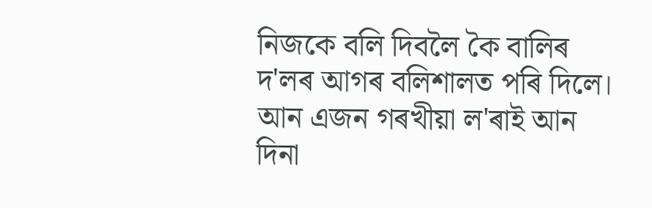নিজকে বলি দিবলৈ কৈ বালিৰ দ'লৰ আগৰ বলিশালত পৰি দিলে। আন এজন গৰখীয়া ল'ৰাই আন দিনা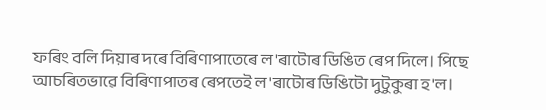ফৰিং বলি দিয়াৰ দৰে বিৰিণাপাতেৰে ল'ৰাটোৰ ডিঙিত ৰেপ দিলে। পিছে আচৰিতভাৱে বিৰিণাপাতৰ ৰেপতেই ল'ৰাটোৰ ডিঙিটো দুটুকুৰা হ'ল।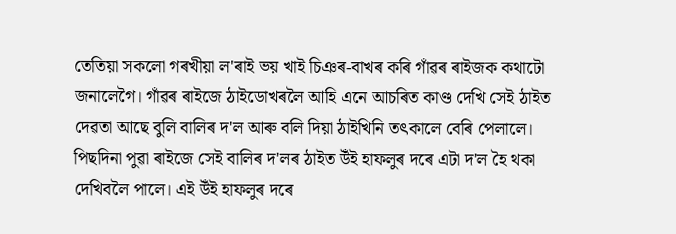তেতিয়া সকলো গৰখীয়া ল'ৰাই ভয় খাই চিঞৰ-বাখৰ কৰি গাঁৱৰ ৰাইজক কথাটো জনালেগৈ। গাঁৱৰ ৰাইজে ঠাইডোখৰলৈ আহি এনে আচৰিত কাণ্ড দেখি সেই ঠাইত দেৱতা আছে বুলি বালিৰ দ'ল আৰু বলি দিয়া ঠাইখিনি তৎকালে বেৰি পেলালে। পিছদিনা পুৱা ৰাইজে সেই বালিৰ দ'লৰ ঠাইত উঁই হাফলুৰ দৰে এটা দ'ল হৈ থকা দেখিবলৈ পালে। এই উঁই হাফলুৰ দৰে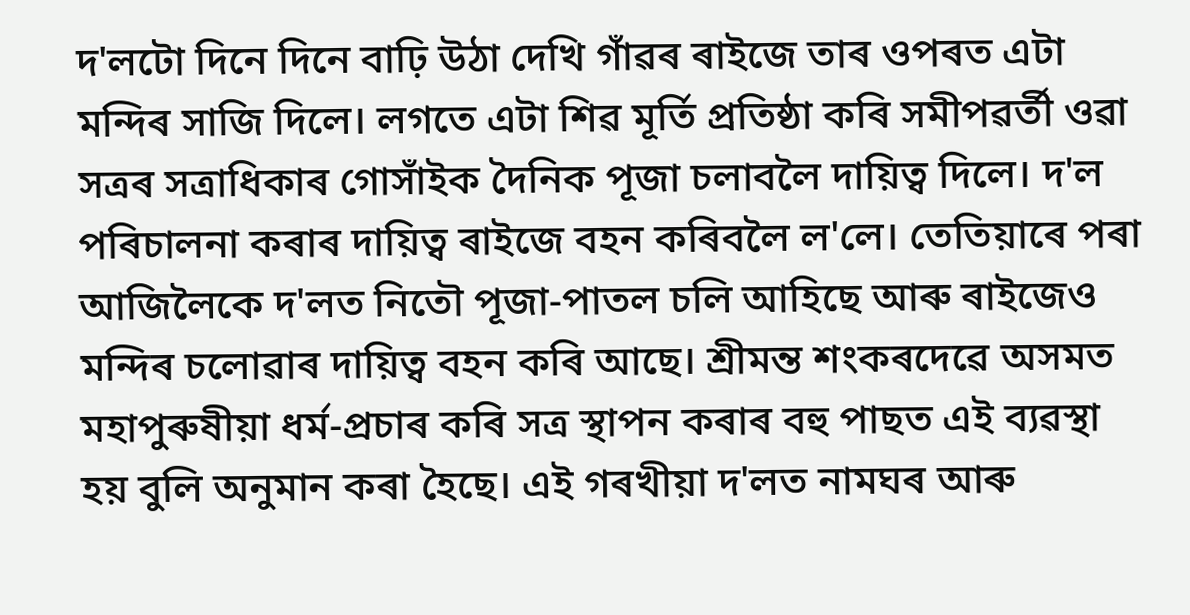দ'লটো দিনে দিনে বাঢ়ি উঠা দেখি গাঁৱৰ ৰাইজে তাৰ ওপৰত এটা মন্দিৰ সাজি দিলে। লগতে এটা শিৱ মূর্তি প্রতিষ্ঠা কৰি সমীপৱৰ্তী ওৱা সত্ৰৰ সত্ৰাধিকাৰ গোসাঁইক দৈনিক পূজা চলাবলৈ দায়িত্ব দিলে। দ'ল পৰিচালনা কৰাৰ দায়িত্ব ৰাইজে বহন কৰিবলৈ ল'লে। তেতিয়াৰে পৰা আজিলৈকে দ'লত নিতৌ পূজা-পাতল চলি আহিছে আৰু ৰাইজেও মন্দিৰ চলোৱাৰ দায়িত্ব বহন কৰি আছে। শ্ৰীমন্ত শংকৰদেৱে অসমত মহাপুৰুষীয়া ধর্ম-প্ৰচাৰ কৰি সত্ৰ স্থাপন কৰাৰ বহু পাছত এই ব্যৱস্থা হয় বুলি অনুমান কৰা হৈছে। এই গৰখীয়া দ'লত নামঘৰ আৰু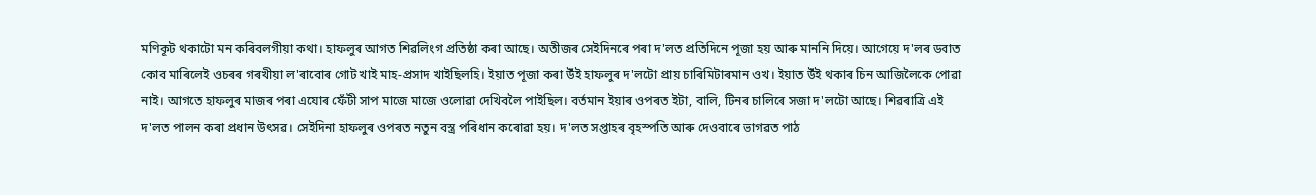মণিকূট থকাটো মন কৰিবলগীয়া কথা। হাফলুৰ আগত শিৱলিংগ প্ৰতিষ্ঠা কৰা আছে। অতীজৰ সেইদিনৰে পৰা দ'লত প্ৰতিদিনে পূজা হয় আৰু মাননি দিয়ে। আগেয়ে দ'লৰ ডবাত কোব মাৰিলেই ওচৰৰ গৰখীয়া ল'ৰাবোৰ গোট খাই মাহ-প্রসাদ খাইছিলহি। ইয়াত পূজা কৰা উঁই হাফলুৰ দ'লটো প্ৰায় চাৰিমিটাৰমান ওখ। ইয়াত উঁই থকাৰ চিন আজিলৈকে পোৱা নাই। আগতে হাফলুৰ মাজৰ পৰা এযোৰ ফেঁটী সাপ মাজে মাজে ওলোৱা দেখিবলৈ পাইছিল। বর্তমান ইয়াৰ ওপৰত ইটা, বালি, টিনৰ চালিৰে সজা দ'লটো আছে। শিৱৰাত্ৰি এই দ'লত পালন কৰা প্ৰধান উৎসৱ। সেইদিনা হাফলুৰ ওপৰত নতুন বস্ত্ৰ পৰিধান কৰোৱা হয়। দ'লত সপ্তাহৰ বৃহস্পতি আৰু দেওবাৰে ভাগৱত পাঠ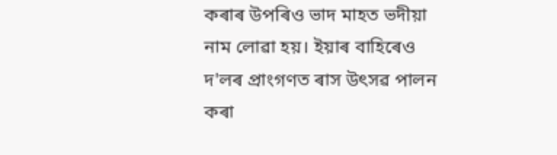কৰাৰ উপৰিও ভাদ মাহত ভদীয়া নাম লোৱা হয়। ইয়াৰ বাহিৰেও দ'লৰ প্ৰাংগণত ৰাস উৎসৱ পালন কৰা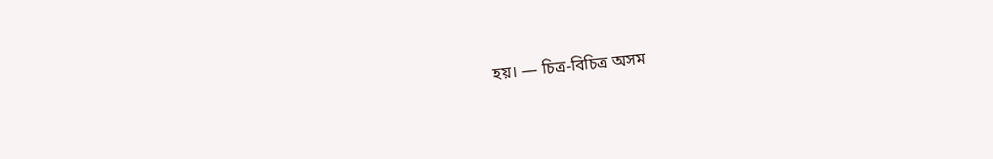হয়। — চিত্ৰ-বিচিত্ৰ অসম